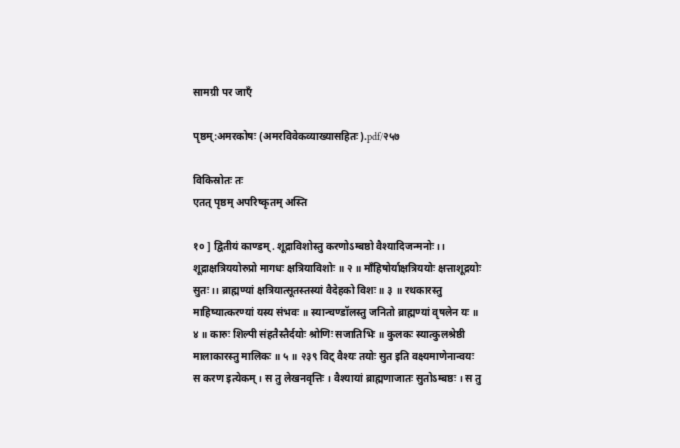सामग्री पर जाएँ

पृष्ठम्:अमरकोषः (अमरविवेकव्याख्यासहितः).pdf/२५७

विकिस्रोतः तः
एतत् पृष्ठम् अपरिष्कृतम् अस्ति

१० ] द्वितीयं काण्डम्. शूद्राविशोस्तु करणोऽम्बष्ठो वैश्यादिजन्मनोः ।। शूद्राक्षत्रिययोरुप्रो मागधः क्षत्रियाविशोः ॥ २ ॥ माँहिषोर्याक्षत्रिययोः क्षत्ताशूद्रयोः सुतः ।। ब्राह्मण्यां क्षत्रियात्सूतस्तस्यां वैदेहको विशः ॥ ३ ॥ रथकारस्तु माहिष्यात्करण्यां यस्य संभवः ॥ स्यान्चण्डॉलस्तु जनितो ब्राह्मण्यां वृषलेन यः ॥ ४ ॥ कारुः शिल्पी संहतैस्तैर्दयोः श्रोणिः सजातिभिः ॥ कुलकः स्यात्कुलश्रेष्ठी मालाकारस्तु मालिकः ॥ ५ ॥ २३९ विट् वैश्यः तयोः सुत इति वक्ष्यमाणेनान्वयः स करण इत्येकम् । स तु लेखनवृत्तिः । वैश्यायां ब्राह्मणाजातः सुतोऽम्बष्ठः । स तु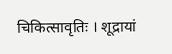चिकित्सावृतिः । शूद्रायां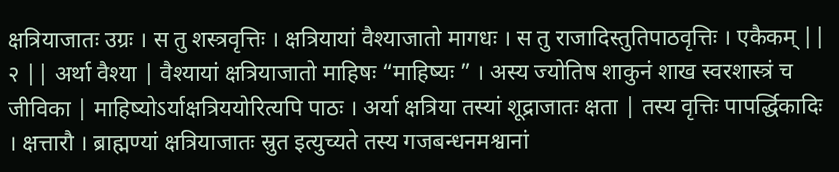क्षत्रियाजातः उग्रः । स तु शस्त्रवृत्तिः । क्षत्रियायां वैश्याजातो मागधः । स तु राजादिस्तुतिपाठवृत्तिः । एकैकम् || २ || अर्था वैश्या | वैश्यायां क्षत्रियाजातो माहिषः “माहिष्यः ” । अस्य ज्योतिष शाकुनं शाख स्वरशास्त्रं च जीविका | माहिष्योऽर्याक्षत्रिययोरित्यपि पाठः । अर्या क्षत्रिया तस्यां शूद्राजातः क्षता | तस्य वृत्तिः पापर्द्धिकादिः । क्षत्तारौ । ब्राह्मण्यां क्षत्रियाजातः स्रुत इत्युच्यते तस्य गजबन्धनमश्वानां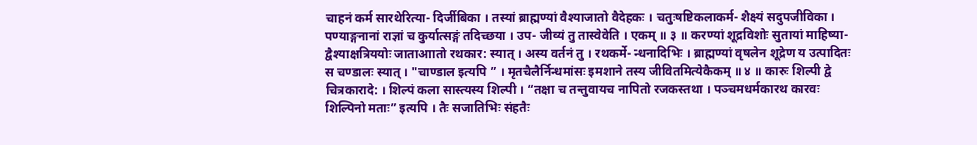चाहनं कर्म सारथेरित्या- दिर्जीबिका । तस्यां ब्राह्मण्यां वैश्याजातो वैदेहकः । चतुःषष्टिकलाकर्म- शैक्ष्यं सदुपजीविका । पण्याङ्गनानां राज्ञां च कुर्यात्सङ्गं तदिच्छया । उप- जीव्यं तु तास्वेवेति । एकम् ॥ ३ ॥ करण्यां शूद्रविशोः सुतायां माहिष्या- द्वैश्याक्षत्रिययोः जाताआातो रथकार: स्यात् । अस्य वर्तनं तु । रथकर्मे- न्धनादिभिः । ब्राह्मण्यां वृषलेन शूद्रेण य उत्पादितः स चण्डालः स्यात् । "चाण्डाल इत्यपि ” । मृतचैलैर्निन्धमांसः इमशाने तस्य जीवितमित्येकैकम् ॥ ४ ॥ कारुः शिल्पी द्वे चित्रकारादे: । शिल्पं कला सास्त्यस्य शिल्पी । “तक्षा च तन्तुवायच नापितो रजकस्तथा । पञ्चमधर्मकारथ कारवः शिल्पिनो मताः” इत्यपि । तैः सजातिभिः संहतैः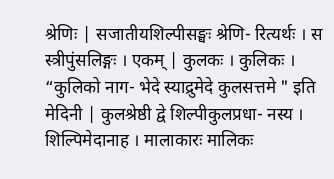श्रेणिः | सजातीयशिल्पीसङ्घः श्रेणि- रित्यर्थः । स स्त्रीपुंसलिङ्गः । एकम् | कुलकः । कुलिकः । “कुलिको नाग- भेदे स्याद्रुमेदे कुलसत्तमे " इति मेदिनी | कुलश्रेष्ठी द्वे शिल्पीकुलप्रधा- नस्य । शिल्पिमेदानाह । मालाकारः मालिकः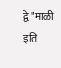द्वे "माळी इति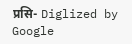प्रसि- Diglized by Google